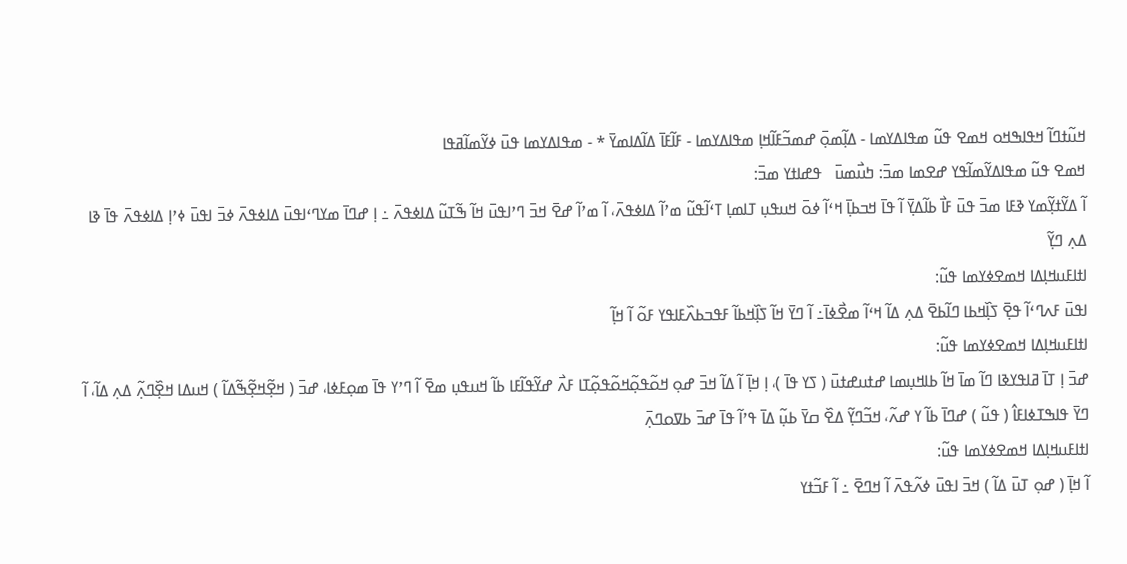ߞߎ߬ߙߣߊ߬ ߞߟߊߒߞߋ ߞߘߐ ߟߎ߬ ߘߟߊߡߌߘߊ - ߡߊ߲߬ߘߋ߲߫ ߝߘߏ߬ߓߊ߬ߞߊ߲ ߘߟߊߡߌߘߊ - ߓߊ߬ߓߊ߫ ߡߊ߬ߡߊߘߌ߫ * - ߘߟߊߡߌߘߊ ߟߎ߫ ߦߌ߬ߘߊ߬ߥߟߊ
ߞߘߐ ߟߎ߬ ߘߟߊߡߌ߬ߘߊ߬ߟߌ ߝߐߘߊ ߘߏ߫: ߤߎ߯ߘߎ߫   ߟߝߊߙߌ ߘߏ߫:
ߊ߬ ߡߌ߬ߙߌ߲߬ߘߌ ߢߓߊ ߘߏ߫ ߟߎ߫ ߓߊ߯ ߕߊ߬ߡߌ߲߫ ߊ߬ ߟߊ߫ ߞߏߕߊ߲߫ ߞߵߊ߬ ߦߋ߫ ߞߎߟߎ߲ ߠߊߘߊ߲ ߠߵߊ߬ߟߎ߬ ߘߴߊ߬ ߡߊߦߟߍ߫، ߊ߬ ߘߴߊ߬ ߝߐ߫ ߞߏ߫ ߣߴߊߟߎ߫ ߞߊ߬ ߒ߬ߠߎ߬ ߡߊߦߟߍ߫ ߸ ߊ߲ ߝߣߊ߫ ߘߌߣߵߊߟߎ߫ ߡߊߦߟߍ߫ ߦߏ߫ ߊߟߎ߫ ߦߴߊ߲ ߡߊߦߟߍ߫ ߟߊ߫ ߢߊ ߡߍ߲ ߣߌ߲߬
ߊߙߊߓߎߞߊ߲ߡߊ ߞߘߐߦߌߘߊ ߟߎ߬:
ߊߟߎ߫ ߓߍߣߵߊ߬ ߟߐ߲߫ ߖߊ߲߰ߞߕߊ ߣߊ߬ߕߐ߫ ߡߍ߲ ߡߊ߬ ߞߵߊ߬ ߘߐ߯ߦߊ߫߸ ߊ߬ ߣߌ߫ ߞߊ߬ ߖߊ߲߰ߞߕߊ߬ ߓߟߏߕߍ߰ߓߊߟߌ ߓߋ߬ ߊ߬ ߞߊ߲߬
ߊߙߊߓߎߞߊ߲ߡߊ ߞߘߐߦߌߘߊ ߟߎ߬:
ߝߏ߫ ߊ߲ ߠߊ߫ ߥߊߟߌߢߊ ߣߊ߬ ߘߊ߫ ߞߊ߬ ߕߊߞߎ߲ߘߊ ߝߙߎߝߙߎ߫ ( ߖߌ ߟߊ߫ )، ߊ߲ ߞߊ߲߫ ߊ߬ ߡߊ߬ ߞߏ߫ ߝߋ߲ ߞߋ߬ߟߋ߲߬ߞߋ߬ߟߋ߲߬ߠߊ ߓߍ߯ ߝߌ߬ߟߊ߬ߓߊ ߕߊ߬ ߞߎߟߎ߲ ߘߐ߫ ߊ߬ ߣߴߌ ߟߊ߫ ߘߋ߲ߓߦߊ، ߝߏ߫ ( ߞߐ߲߬ߞߐ߲߬ߒ߬ߡߊ߬ ) ߞߎߡߊ ߞߐ߲߰ߣߍ߲߬ ߡߍ߲ ߡߊ߬، ߊ߬ ߣߌ߫ ߟߊߒߠߦߊߓߊ߮ ( ߟߎ߬ ) ߝߣߊ߫ ߕߊ߬ ߌ ߝߍ߬، ߞߏ߬ߣߌ߲߬ ߡߐ߰ ߛߌ߫ ߕߎ߲߬ ߡߊ߫ ߟߴߊ߬ ߟߊ߫ ߝߏ߫ ߕߜߋߣߍ߲߫
ߊߙߊߓߎߞߊ߲ߡߊ ߞߘߐߦߌߘߊ ߟߎ߬:
ߊ߬ ߞߊ߲߫ ( ߝߋ߲ ߠߎ߫ ߡߊ߬ ) ߞߏ߫ ߊߟߎ߫ ߦߍ߬ߟߍ߫ ߊ߬ ߞߣߐ߫ ߸ ߊ߬ ߓߏ߬ߙߌ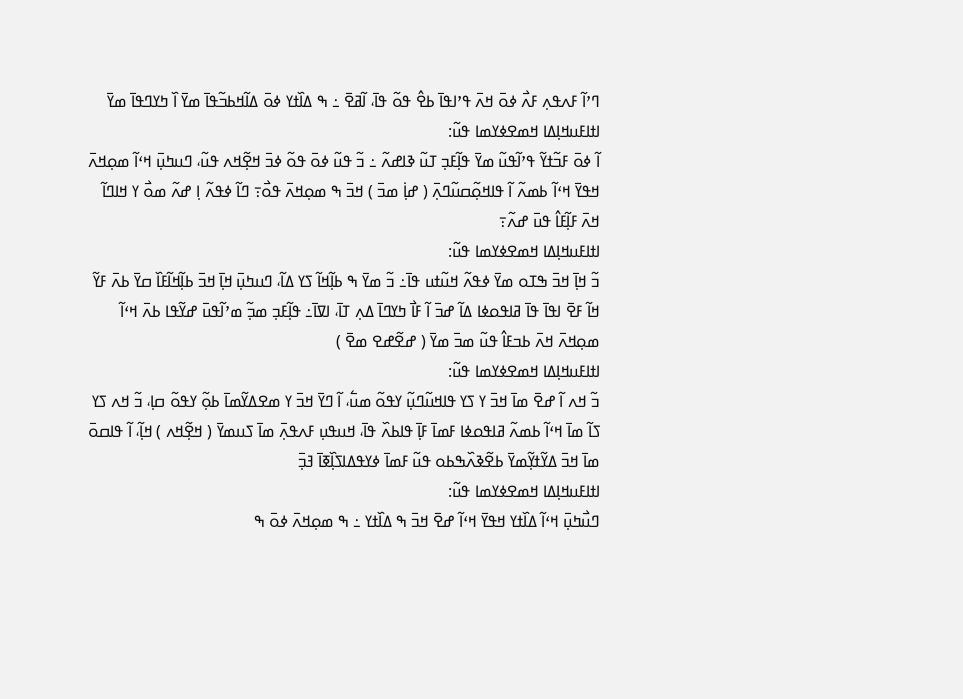ߣߴߊ߬ ߓߍߟߍ߲ ߓߍ߯ ߦߋ߫ ߞߍ߫ ߟߴߊߟߊ߫ ߕߐ߮ ߟߋ߬ ߟߊ߫، ߊ߬ߥߐ߫ ߸ ߒ ߡߊ߰ߙߌ ߦߋ߫ ߡߊ߬ߞߕߏ߬ߟߊ߫ ߘߌ߫ ߊ߰ ߤߌߣߟߊ߫ ߘߌ߫
ߊߙߊߓߎߞߊ߲ߡߊ ߞߘߐߦߌߘߊ ߟߎ߬:
ߊ߬ ߦߋ߫ ߓߏ߬ߙߌ߬ ߟߴߊ߬ߟߎ߬ ߘߌ߫ ߟߊ߲߬ߓߏ߲ ߠߎ߬ ߢߊߝߍ߬ ߸ ߏ߬ ߟߎ߬ ߦߋ߫ ߟߋ߬ ߦߏ߫ ߞߐ߲߬ߞߍ ߟߎ߬، ߣߎߤߎ߲߫ ߞߵߊ߬ ߘߋ߲ߞߍ߫ ߞߟߌ߫ ߞߵߊ߬ ߕߘߍ߬ ߊ߬ ߟߊߞߋ߲߬ߛߎ߬ߣߍ߲߫ ( ߝߊ߲߭ ߘߏ߫ ) ߞߏ߫ ߒ ߘߋ߲ߞߍ߫ ߟߋ߯߹ ߣߊ߬ ߦߟߍ߬ ߊ߲ ߝߍ߬ ߘߋ߯ ߌ ߞߊߣߊ߬ ߞߍ߫ ߓߊ߲߬ߓߊ߮ ߟߎ߫ ߝߍ߬߹
ߊߙߊߓߎߞߊ߲ߡߊ ߞߘߐߦߌߘߊ ߟߎ߬:
ߏ߬ ߞߊ߲߫ ߞߏ߫ ߒߠߋ ߘߌ߫ ߦߟߍ߬ ߞߎ߬ߙߎ ߟߊ߫߸ ߏ߬ ߘߌ߫ ߒ ߕߊ߲߬ߞߊ߬ ߖߌ ߡߊ߬، ߣߎߤߎ߲߫ ߞߊ߲߫ ߞߏ߫ ߕߊ߲߬ߞߊ߬ߓߊ߰ ߛߌ߫ ߕߍ߫ ߓߌ߬ ߞߊ߬ ߓߐ߫ ߊߟߊ߫ ߟߊ߫ ߥߊߟߋߦߊ ߡߊ߬ ߝߏ߫ ߊ߬ ߓߊ߯ ߤߌߣߊ߫ ߡߍ߲ ߠߊ߫، ߊߜߊ߫߸ ߟߊ߲߬ߓߏ߲ ߘߏ߲߬ ߘߴߊ߬ߟߎ߫ ߝߌ߬ߟߊ ߕߍ߫ ߞߵߊ߬ ߘߋ߲ߞߍ߫ ߞߍ߫ ߕߏߓߊ߮ ߟߎ߬ ߘߏ߫ ߘߌ߫ ( ߝߐ߬ߝߐ ߘߐ߫ )
ߊߙߊߓߎߞߊ߲ߡߊ ߞߘߐߦߌߘߊ ߟߎ߬:
ߏ߬ ߞߍ ߊ߬ ߝߐ߫ ߘߊ߫ ߞߏ߫ ߌ ߖߌ ߟߊߞߎ߬ߣߎ߲߬ ߌߟߋ߬ ߘߎ߱، ߊ߬ ߣߌ߫ ߞߏ߫ ߌ ߘߐߡߌ߬ߘߊ߫ ߕߋ߲߬ ߌߟߋ߬ ߛߊ߲، ߏ߬ ߞߍ ߖߌ ߖߊ߬ ߘߊ߫ ߞߵߊ߬ ߕߘߍ߬ ߥߊߟߋߦߊ ߓߘߊ߫ ߓߊ߲߫ ߟߊߕߍ߰ ߟߊ߫، ߞߎߟߎ߲ ߓߍߟߍ߲߫ ߘߊ߫ ߖߎߘߌ߫ ( ߞߐ߲߬ߞߍ ) ߞߊ߲߬، ߊ߬ ߟߊߛߋ߫ ߘߊ߫ ߞߏ߫ ߡߌ߬ߙߌ߲߬ߘߌ߫ ߕߐ߬ߢߍ߰ߒߕߋ ߟߎ߬ ߓߘߊ߫ ߦߌߟߡߊߖߊ߲߰ߧߊ߫ ߔߏ߲߫
ߊߙߊߓߎߞߊ߲ߡߊ ߞߘߐߦߌߘߊ ߟߎ߬:
ߣߎ߯ߤߎ߲߫ ߞߵߊ߬ ߡߊ߰ߙߌ ߞߟߌ߫ ߞߵߊ߬ ߝߐ߫ ߞߏ߫ ߒ ߡߊ߰ߙߌ ߸ ߒ ߘߋ߲ߞߍ߫ ߦߋ߫ ߒ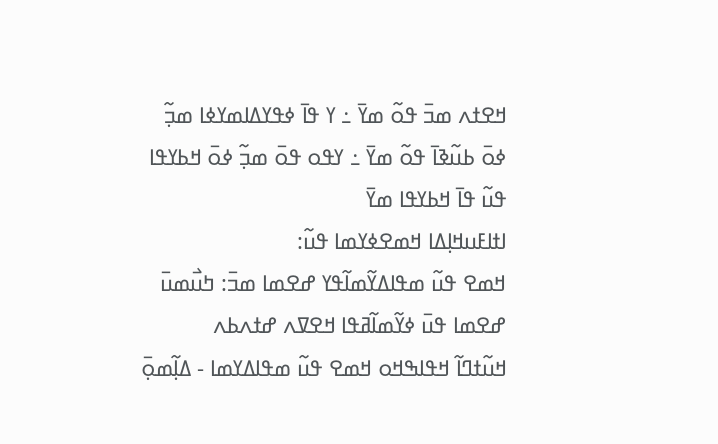ߞߐߙߍ ߘߏ߫ ߟߋ߬ ߘߌ߫ ߸ ߌ ߟߊ߫ ߦߟߌߡߊߘߌߦߊ ߘߏ߲߬ ߦߋ߫ ߕߎ߬ߢߊ߫ ߟߋ߬ ߘߌ߫ ߸ ߌߟߋ ߟߋ߫ ߘߏ߲߬ ߦߋ߫ ߞߕߌߟߊ ߟߎ߬ ߟߊ߫ ߞߕߌߟߊ ߘߌ߫
ߊߙߊߓߎߞߊ߲ߡߊ ߞߘߐߦߌߘߊ ߟߎ߬:
ߞߘߐ ߟߎ߬ ߘߟߊߡߌ߬ߘߊ߬ߟߌ ߝߐߘߊ ߘߏ߫: ߤߎ߯ߘߎ߫
ߝߐߘߊ ߟߎ߫ ߦߌ߬ߘߊ߬ߥߟߊ ߞߐߜߍ ߝߙߍߕߍ
ߞߎ߬ߙߣߊ߬ ߞߟߊߒߞߋ ߞߘߐ ߟߎ߬ ߘߟߊߡߌߘߊ - ߡߊ߲߬ߘߋ߲߫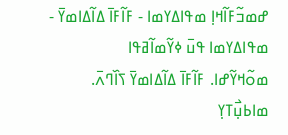ߝߘߏ߬ߓߊ߬ߞߊ߲ ߘߟߊߡߌߘߊ - ߓߊ߬ߓߊ߫ ߡߊ߬ߡߊߘߌ߫ - ߘߟߊߡߌߘߊ ߟߎ߫ ߦߌ߬ߘߊ߬ߥߟߊ
ߘߋ߬ߞߌ߬ߝߊ. ߓߊ߬ߓߊ߫ ߡߊ߬ߡߊߘߌ߫ ߖߊ߰ߣߍ߫.
ߘߊߕߎ߲߯ߠߌ߲